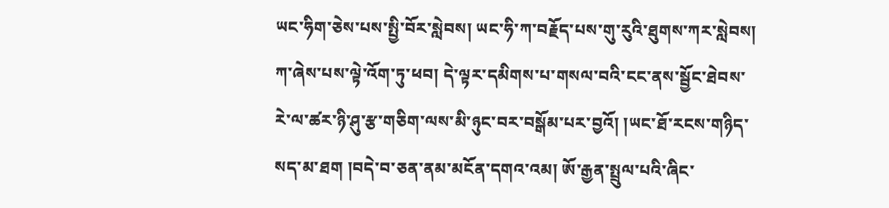ཡང་ཧིག་ཅེས་པས་སྤྱི་བོར་སླེབས། ཡང་ཧི་ཀ་བརྗོད་པས་གུ་རུའི་ཐུགས་ཀར་སླེབས། ཀ་ཞེས་པས་ལྟེ་འོག་ཏུ་ཕབ། དེ་ལྟར་དམིགས་པ་གསལ་བའི་ངང་ནས་སྦྱོང་ཐེབས་རེ་ལ་ཚར་ཉི་ཤུ་རྩ་གཅིག་ལས་མི་ཉུང་བར་བསྒོམ་པར་བྱའོ། །ཡང་ཐོ་རངས་གཉིད་སད་མ་ཐག །བདེ་བ་ཅན་ནམ་མངོན་དགའ་འམ། ཨོ་རྒྱན་སྤྲུལ་པའི་ཞིང་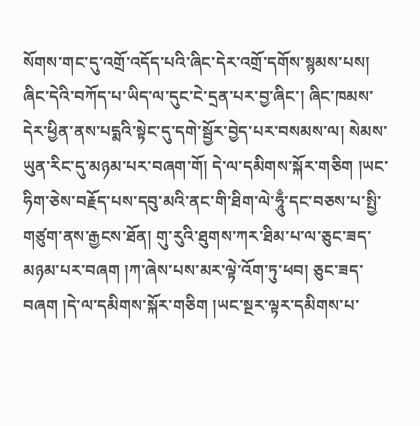སོགས་གང་དུ་འགྲོ་འདོད་པའི་ཞིང་དེར་འགྲོ་དགོས་སྙམས་པས། ཞིང་དེའི་བཀོད་པ་ཡིད་ལ་དུང་ངེ་དྲན་པར་བྱ་ཞིང་། ཞིང་ཁམས་དེར་ཕྱིན་ནས་པདྨའི་སྟེང་དུ་དགེ་སྦྱོར་བྱེད་པར་བསམས་ལ། སེམས་ཡུན་རིང་དུ་མཉམ་པར་བཞག་གོ། དེ་ལ་དམིགས་སྐོར་གཅིག །ཡང་ཧིག་ཅེས་བརྗོད་པས་དབུ་མའི་ནང་གི་ཐིག་ལེ་ཧཱུྃ་དང་བཅས་པ་སྤྱི་གཙུག་ནས་རྒྱངས་ཐོན། གུ་རུའི་ཐུགས་ཀར་ཐིམ་པ་ལ་ཅུང་ཟད་མཉམ་པར་བཞག །ཀ་ཞེས་པས་མར་ལྟེ་འོག་ཏུ་ཕབ། ཅུང་ཟད་བཞག །དེ་ལ་དམིགས་སྐོར་གཅིག །ཡང་སྔར་ལྟར་དམིགས་པ་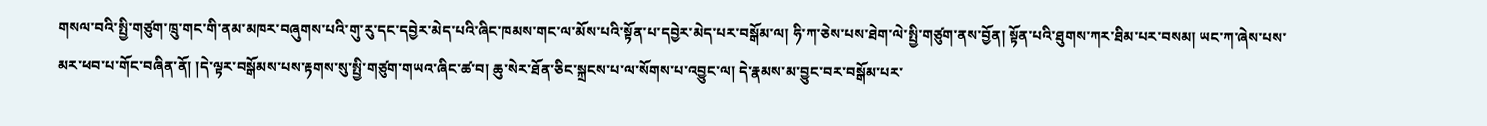གསལ་བའི་སྤྱི་གཙུག་ཁྲུ་གང་གི་ནམ་མཁར་བཞུགས་པའི་གུ་རུ་དང་དབྱེར་མེད་པའི་ཞིང་ཁམས་གང་ལ་མོས་པའི་སྟོན་པ་དབྱེར་མེད་པར་བསྒོམ་ལ། ཧི་ཀ་ཅེས་པས་ཐེག་ལེ་སྤྱི་གཙུག་ནས་བྱོན། སྟོན་པའི་ཐུགས་ཀར་ཐིམ་པར་བསམ། ཡང་ཀ་ཞེས་པས་མར་ཕབ་པ་གོང་བཞིན་ནོ། །དེ་ལྟར་བསྒོམས་པས་རྟགས་སུ་སྤྱི་གཙུག་གཡའ་ཞིང་ཚ་བ། ཆུ་སེར་ཐོན་ཅིང་སྐྲངས་པ་ལ་སོགས་པ་འབྱུང་ལ། དེ་རྣམས་མ་བྱུང་བར་བསྒོམ་པར་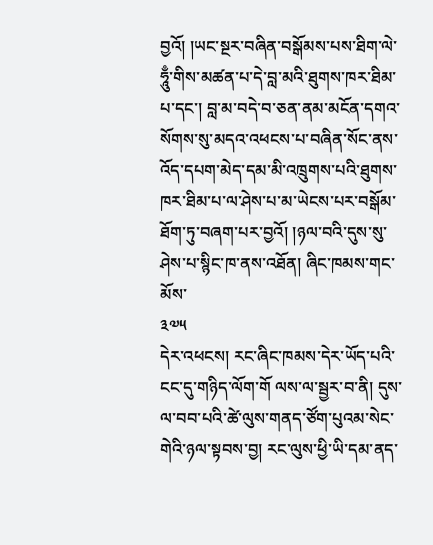བྱའོ། །ཡང་སྔར་བཞིན་བསྒོམས་པས་ཐིག་ལེ་ཧཱུྃ་གིས་མཚན་པ་དེ་བླ་མའི་ཐུགས་ཁར་ཐིམ་པ་དང་། བླ་མ་བདེ་བ་ཅན་ནམ་མངོན་དགའ་སོགས་སུ་མདའ་འཕངས་པ་བཞིན་སོང་ནས་འོད་དཔག་མེད་དམ་མི་འཁྲུགས་པའི་ཐུགས་ཁར་ཐིམ་པ་ལ་ཤེས་པ་མ་ཡེངས་པར་བསྒོམ་ཐོག་ཏུ་བཞག་པར་བྱའོ། །ཉལ་བའི་དུས་སུ་ཤེས་པ་སྙིང་ཁ་ནས་འཐོན། ཞིང་ཁམས་གང་མོས་
༣༧༥
དེར་འཕངས། རང་ཞིང་ཁམས་དེར་ཡོད་པའི་ངང་དུ་གཉིད་ལོག་གོ ལས་ལ་སྦྱར་བ་ནི། དུས་ལ་བབ་པའི་ཚེ་ལུས་གནད་ཙོག་པུའམ་སེང་གེའི་ཉལ་སྟབས་བྱ། རང་ལུས་ཕྱི་ཡི་དམ་ནད་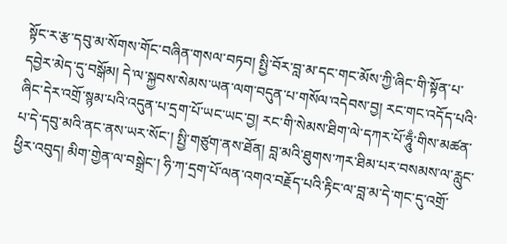སྟོང་ར་རྩ་དབུ་མ་སོགས་གོང་བཞིན་གསལ་བཏབ། སྤྱི་བོར་བླ་མ་དང་གང་མོས་ཀྱི་ཞིང་གི་སྟོན་པ་དབྱེར་མེད་དུ་བསྒོམ། དེ་ལ་སྐྱབས་སེམས་ཡན་ལག་བདུན་པ་གསོལ་འདེབས་བྱ། རང་གང་འདོད་པའི་ཞིང་དེར་འགྲོ་སྙམ་པའི་འདུན་པ་དྲག་པོ་ཡང་ཡང་བྱ། རང་གི་སེམས་ཐིག་ལེ་དཀར་པོ་ཧཱུྃ་གིས་མཚན་པ་དེ་དབུ་མའི་ནང་ནས་ཡར་སོང་། སྤྱི་གཙུག་ནས་ཐོན། བླ་མའི་ཐུགས་ཀར་ཐིམ་པར་བསམས་ལ་རླུང་ཕྱིར་འབུད། མིག་གྱེན་ལ་བསྒྲེང་། ཧི་ཀ་དྲག་པོ་ལན་འགའ་བརྗོད་པའི་རྟིང་ལ་བླ་མ་དེ་གང་དུ་འགྲོ་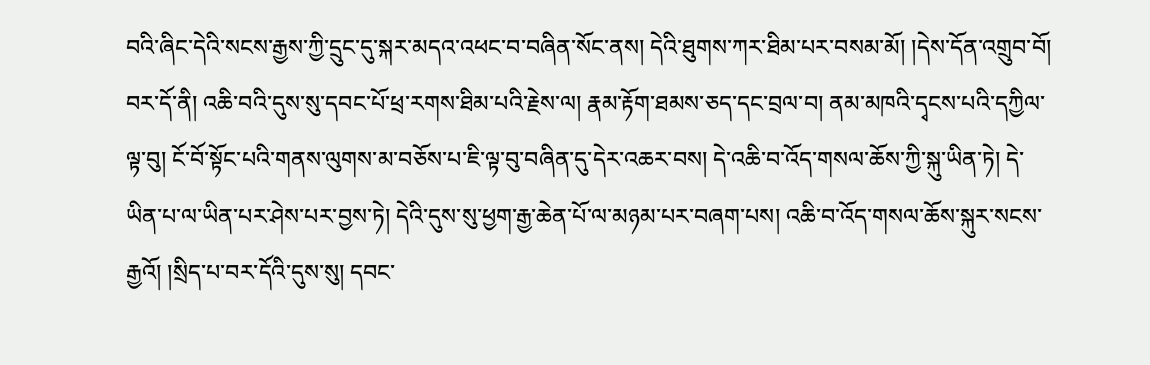བའི་ཞིང་དེའི་སངས་རྒྱས་ཀྱི་དྲུང་དུ་སྐར་མདའ་འཕང་བ་བཞིན་སོང་ནས། དེའི་ཐུགས་ཀར་ཐིམ་པར་བསམ་མོ། །དེས་དོན་འགྲུབ་བོ། བར་དོ་ནི། འཆི་བའི་དུས་སུ་དབང་པོ་ཕྲ་རགས་ཐིམ་པའི་རྗེས་ལ། རྣམ་རྟོག་ཐམས་ཅད་དང་བྲལ་བ། ནམ་མཁའི་དྭངས་པའི་དཀྱིལ་ལྟ་བུ། ངོ་བོ་སྟོང་པའི་གནས་ལུགས་མ་བཅོས་པ་ཇི་ལྟ་བུ་བཞིན་དུ་དེར་འཆར་བས། དེ་འཆི་བ་འོད་གསལ་ཆོས་ཀྱི་སྐུ་ཡིན་ཏེ། དེ་ཡིན་པ་ལ་ཡིན་པར་ཤེས་པར་བྱས་ཏེ། དེའི་དུས་སུ་ཕྱག་རྒྱ་ཆེན་པོ་ལ་མཉམ་པར་བཞག་པས། འཆི་བ་འོད་གསལ་ཆོས་སྐུར་སངས་རྒྱའོ། །སྲིད་པ་བར་དོའི་དུས་སུ། དབང་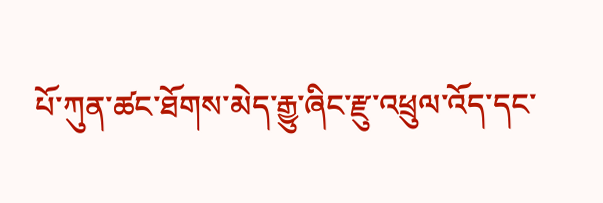པོ་ཀུན་ཚང་ཐོགས་མེད་རྒྱུ་ཞིང་རྫུ་འཕྲུལ་འོད་དང་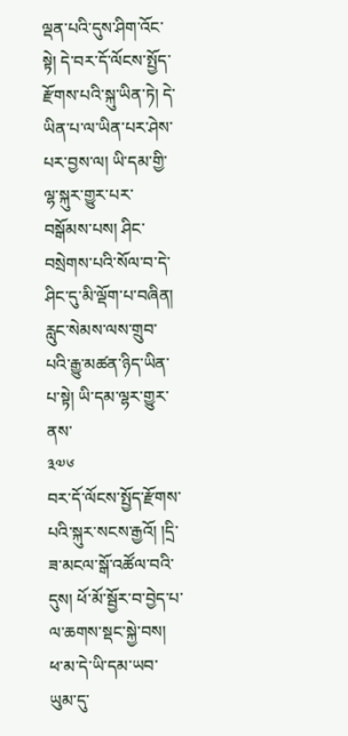ལྡན་པའི་དུས་ཤིག་འོང་སྟེ། དེ་བར་དོ་ལོངས་སྤྱོད་རྫོགས་པའི་སྐུ་ཡིན་ཏེ། དེ་ཡིན་པ་ལ་ཡིན་པར་ཤེས་པར་བྱས་ལ། ཡི་དམ་གྱི་ལྷ་སྐུར་གྱུར་པར་བསྒོམས་པས། ཤིང་བསྲེགས་པའི་སོལ་བ་དེ་ཤིང་དུ་མི་ལྡོག་པ་བཞིན། རླུང་སེམས་ལས་གྲུབ་པའི་རྒྱུ་མཚན་ཉིད་ཡིན་པ་སྟེ། ཡི་དམ་ལྷར་གྱུར་ནས་
༣༧༦
བར་དོ་ལོངས་སྤྱོད་རྫོགས་པའི་སྐུར་སངས་རྒྱའོ། །དྲི་ཟ་མངལ་སྒོ་འཚོལ་བའི་དུས། ཕོ་མོ་སྦྱོར་བ་བྱེད་པ་ལ་ཆགས་སྡང་སྐྱེ་བས། ཕ་མ་དེ་ཡི་དམ་ཡབ་ཡུམ་དུ་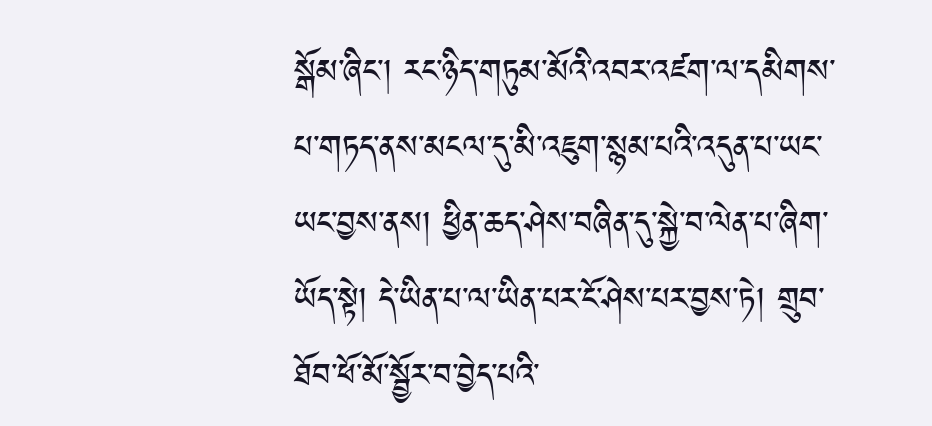སྒོམ་ཞིང་། རང་ཉིད་གཏུམ་མོའི་འབར་འཛག་ལ་དམིགས་པ་གཏད་ནས་མངལ་དུ་མི་འཇུག་སྙམ་པའི་འདུན་པ་ཡང་ཡང་བྱས་ནས། ཕྱིན་ཆད་ཤེས་བཞིན་དུ་སྐྱེ་བ་ལེན་པ་ཞིག་ཡོད་སྟེ། དེ་ཡིན་པ་ལ་ཡིན་པར་ངོ་ཤེས་པར་བྱས་ཏེ། གྲུབ་ཐོབ་ཕོ་མོ་སྦྱོར་བ་བྱེད་པའི་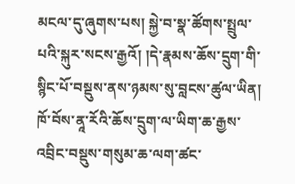མངལ་དུ་ཞུགས་པས། སྐྱེ་བ་སྣ་ཚོགས་སྤྲུལ་པའི་སྐུར་སངས་རྒྱའོ། །དེ་རྣམས་ཆོས་དྲུག་གི་སྙིང་པོ་བསྡུས་ནས་ཉམས་སུ་བླངས་ཚུལ་ཡིན། ཁོ་བོས་ནཱ་རོའི་ཆོས་དྲུག་ལ་ཡིག་ཆ་རྒྱས་འབྲིང་བསྡུས་གསུམ་ཆ་ལག་ཚང་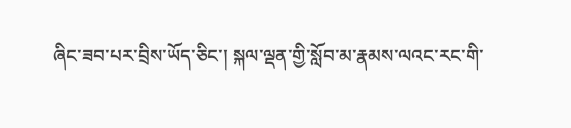ཞིང་ཟབ་པར་བྲིས་ཡོད་ཅིང་། སྐལ་ལྡན་གྱི་སློབ་མ་རྣམས་ལའང་རང་གི་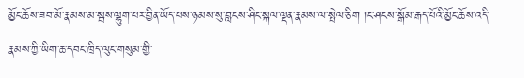མྱོང་ཆོས་ཟབ་མོ་རྣམས་མ་སྦས་ལྷུག་པར་བྱིན་ཡོད་པས་ཉམས་སུ་བླངས་ཤིང་སྐལ་ལྡན་རྣམས་ལ་སྤེལ་ཅིག །ང་ཤངས་སྒོམ་རྒད་པོའི་མྱོང་ཆོས་འདི་རྣམས་ཀྱི་ཡིག་ཆ་དབང་ཁྲིད་ལུང་གསུམ་གྱི་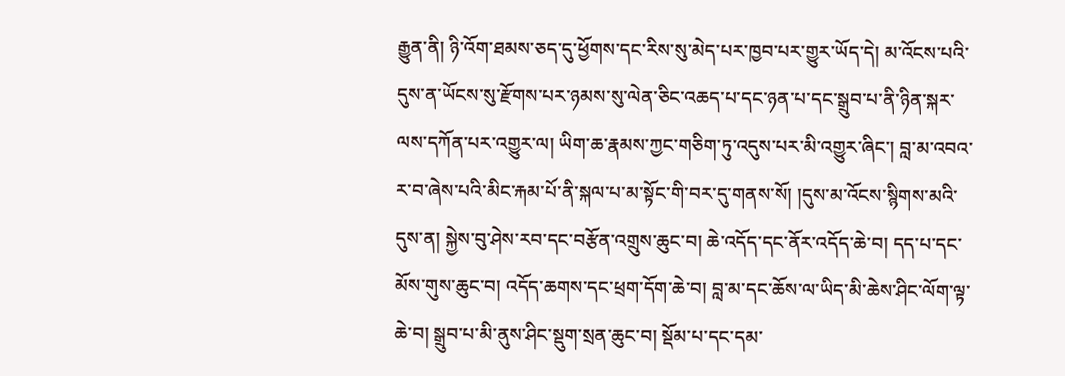རྒྱུན་ནི། ཉི་འོག་ཐམས་ཅད་དུ་ཕྱོགས་དང་རིས་སུ་མེད་པར་ཁྱབ་པར་གྱུར་ཡོད་དེ། མ་འོངས་པའི་དུས་ན་ཡོངས་སུ་རྫོགས་པར་ཉམས་སུ་ལེན་ཅིང་འཆད་པ་དང་ཉན་པ་དང་སྒྲུབ་པ་ནི་ཉིན་སྐར་ལས་དཀོན་པར་འགྱུར་ལ། ཡིག་ཆ་རྣམས་ཀྱང་གཅིག་ཏུ་འདུས་པར་མི་འགྱུར་ཞིང་། བླ་མ་འབའ་ར་བ་ཞེས་པའི་མིང་རྐམ་པོ་ནི་སྐལ་པ་མ་སྟོང་གི་བར་དུ་གནས་སོ། །དུས་མ་འོངས་སྙིགས་མའི་དུས་ན། སྐྱེས་བུ་ཤེས་རབ་དང་བརྩོན་འགྲུས་ཆུང་བ། ཆེ་འདོད་དང་ནོར་འདོད་ཆེ་བ། དད་པ་དང་མོས་གུས་ཆུང་བ། འདོད་ཆགས་དང་ཕྲག་དོག་ཆེ་བ། བླ་མ་དང་ཆོས་ལ་ཡིད་མི་ཆེས་ཤིང་ལོག་ལྟ་ཆེ་བ། སྒྲུབ་པ་མི་ནུས་ཤིང་སྡུག་སྲན་ཆུང་བ། སྡོམ་པ་དང་དམ་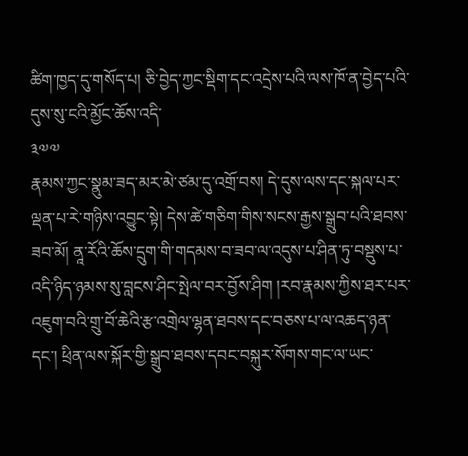ཚིག་ཁྱད་དུ་གསོད་པ། ཅི་བྱེད་ཀྱང་སྡིག་དང་འདྲེས་པའི་ལས་ཁོ་ན་བྱེད་པའི་དུས་སུ་ངའི་མྱོང་ཆོས་འདི་
༣༧༧
རྣམས་ཀྱང་སྣུམ་ཟད་མར་མེ་ཙམ་དུ་འགྲོ་བས། དེ་དུས་ལས་དང་སྐལ་པར་ལྡན་པ་རེ་གཉིས་འབྱུང་སྟེ། དེས་ཚེ་གཅིག་གིས་སངས་རྒྱས་སྒྲུབ་པའི་ཐབས་ཟབ་མོ། ནཱ་རོའི་ཆོས་དྲུག་གི་གདམས་བ་ཟབ་ལ་འདུས་པ་ཤིན་ཏུ་བསྡུས་པ་འདི་ཉིད་ཉམས་སུ་བླངས་ཤིང་སྤེལ་བར་བྱོས་ཤིག །རབ་རྣམས་ཀྱིས་ཐར་པར་འཇུག་བའི་གྲུ་བོ་ཆེའི་རྩ་འགྲེལ་ལྷན་ཐབས་དང་བཅས་པ་ལ་འཆད་ཉན་དང་། ཕྲིན་ལས་སྐོར་གྱི་སྒྲུབ་ཐབས་དབང་བསྐུར་སོགས་གང་ལ་ཡང་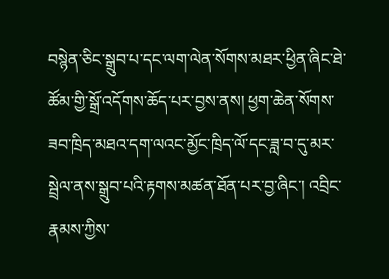བསྙེན་ཅིང་སྒྲུབ་པ་དང་ལག་ལེན་སོགས་མཐར་ཕྱིན་ཞིང་ཐེ་ཚོམ་གྱི་སྒྲོ་འདོགས་ཆོད་པར་བྱས་ནས། ཕྱག་ཆེན་སོགས་ཟབ་ཁྲིད་མཐའ་དག་ལའང་མྱོང་ཁྲིད་ལོ་དང་ཟླ་བ་དུ་མར་སྦྲེལ་ནས་སྒྲུབ་པའི་རྟགས་མཚན་ཐོན་པར་བྱ་ཞིང་། འབྲིང་རྣམས་ཀྱིས་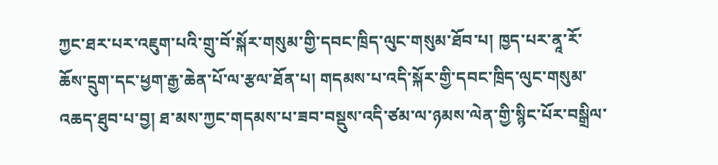ཀྱང་ཐར་པར་འཇུག་པའི་གྲུ་བོ་སྐོར་གསུམ་གྱི་དབང་ཁྲིད་ལུང་གསུམ་ཐོབ་པ། ཁྱད་པར་ནཱ་རོ་ཆོས་དྲུག་དང་ཕྱག་རྒྱ་ཆེན་པོ་ལ་རྩལ་ཐོན་པ། གདམས་པ་འདི་སྐོར་གྱི་དབང་ཁྲིད་ལུང་གསུམ་འཆད་ཐུབ་པ་བྱ། ཐ་མས་ཀྱང་གདམས་པ་ཟབ་བསྡུས་འདི་ཙམ་ལ་ཉམས་ལེན་གྱི་སྙིང་པོར་བསྒྲིལ་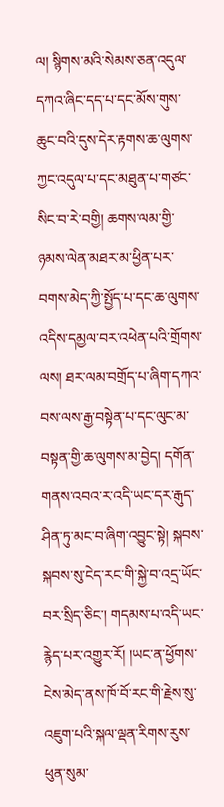ལ། སྙིགས་མའི་སེམས་ཅན་འདུལ་དཀའ་ཞིང་དད་པ་དང་མོས་གུས་ཆུང་བའི་དུས་དེར་རྟགས་ཆ་ལུགས་ཀྱང་འདུལ་པ་དང་མཐུན་པ་གཙང་སིང་བ་རེ་བགྱི། ཆགས་ལམ་གྱི་ཉམས་ལེན་མཐར་མ་ཕྱིན་པར་བགས་མེད་ཀྱི་སྤྱོད་པ་དང་ཆ་ལུགས་འདིས་དམྱལ་བར་འཕེན་པའི་གྲོགས་ལས། ཐར་ལམ་བགྲོད་པ་ཞིག་དཀའ་བས་ལས་རྒྱ་བསྟེན་པ་དང་ལུང་མ་བསྟན་གྱི་ཆ་ལུགས་མ་བྱེད། དགོན་གནས་འབའ་ར་འདི་ཡང་དར་རྒུད་ཤིན་ཏུ་མང་བ་ཞིག་འབྱུང་སྟེ། སྐབས་སྐབས་སུ་ངེད་རང་གི་སྐྱེ་བ་འདྲ་ཡོང་བར་སྲིད་ཅིང་། གདམས་པ་འདི་ཡང་རྙེད་པར་འགྱུར་རོ། །ཡང་ན་ཕྱོགས་ངེས་མེད་ནས་ཁོ་བོ་རང་གི་རྗེས་སུ་འཇུག་པའི་སྐལ་ལྡན་རིགས་རུས་ཕུན་སུམ་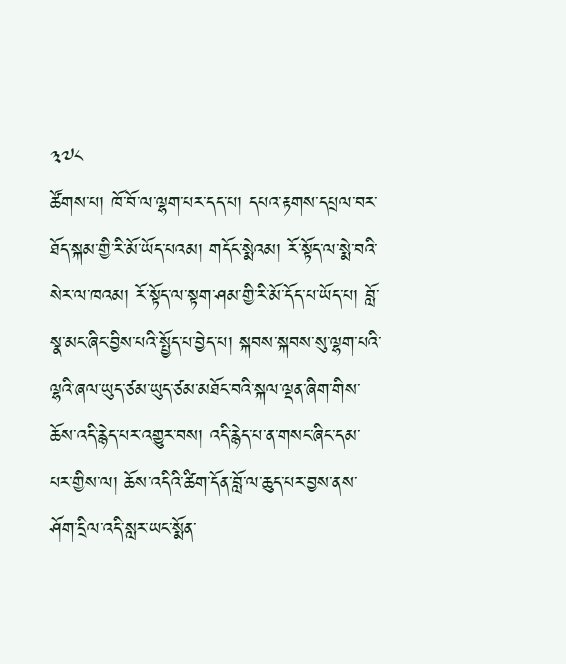༣༧༨
ཚོགས་པ། ཁོ་བོ་ལ་ལྷག་པར་དད་པ། དཔའ་རྟགས་དཔྲལ་བར་ཐོད་སྐམ་གྱི་རི་མོ་ཡོད་པའམ། གདོང་སྨེའམ། རོ་སྟོད་ལ་སྨེ་བའི་སེར་ལ་ཁའམ། རོ་སྟོད་ལ་སྟག་ཤམ་གྱི་རི་མོ་དོད་པ་ཡོད་པ། བློ་སྣ་མང་ཞིང་བྱིས་པའི་སྤྱོད་པ་བྱེད་པ། སྐབས་སྐབས་སུ་ལྷག་པའི་ལྷའི་ཞལ་ཡུད་ཙམ་ཡུད་ཙམ་མཐོང་བའི་སྐལ་ལྡན་ཞིག་གིས་ཆོས་འདི་རྙེད་པར་འགྱུར་བས། འདི་རྙེད་པ་ན་གསང་ཞིང་དམ་པར་གྱིས་ལ། ཆོས་འདིའི་ཚིག་དོན་བློ་ལ་ཆུད་པར་བྱས་ནས་ཤོག་དྲིལ་འདི་སླར་ཡང་སྨོན་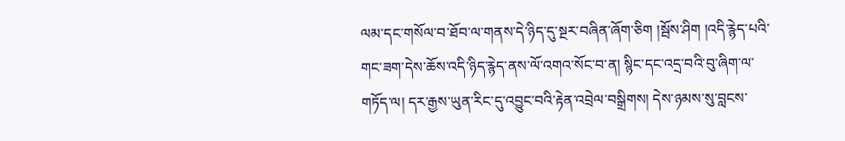ལམ་དང་གསོལ་བ་ཐོབ་ལ་གནས་དེ་ཉིད་དུ་སྔར་བཞིན་ཞོག་ཅིག །སྦོས་ཤིག །འདི་རྙེད་པའི་གང་ཟག་དེས་ཆོས་འདི་ཉིད་རྙེད་ནས་ལོ་འགའ་སོང་བ་ན། སྙིང་དང་འདྲ་བའི་བུ་ཞིག་ལ་གཏོད་ལ། དར་རྒྱས་ཡུན་རིང་དུ་འབྱུང་བའི་རྟེན་འབྲེལ་བསྒྲིགས། དེས་ཉམས་སུ་བླངས་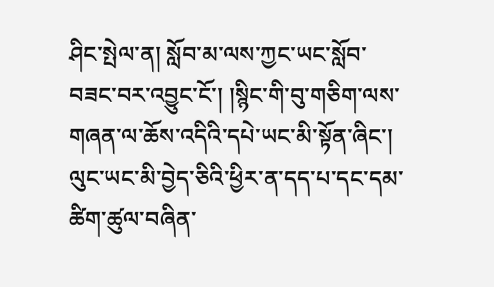ཤིང་སྤེལ་ན། སློབ་མ་ལས་ཀྱང་ཡང་སློབ་བཟང་བར་འབྱུང་ངོ་། །སྙིང་གི་བུ་གཅིག་ལས་གཞན་ལ་ཆོས་འདིའི་དཔེ་ཡང་མི་སྟོན་ཞིང་། ལུང་ཡང་མི་བྱེད་ཅིའི་ཕྱིར་ན་དད་པ་དང་དམ་ཚིག་ཚུལ་བཞིན་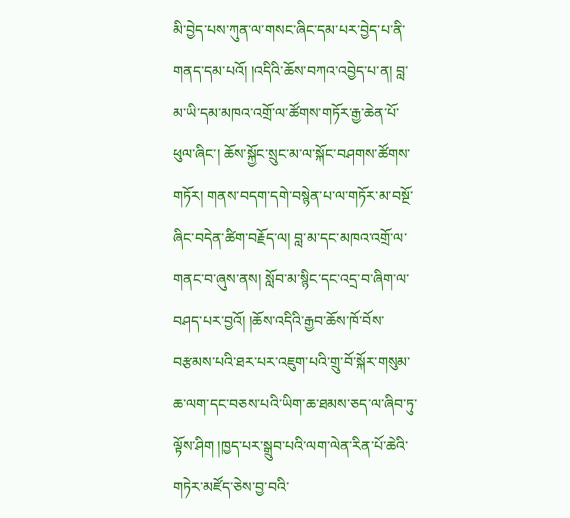མི་བྱེད་པས་ཀུན་ལ་གསང་ཞིང་དམ་པར་བྱེད་པ་ནི་གནད་དམ་པའོ། །འདིའི་ཆོས་བཀའ་འབྱེད་པ་ན། བླ་མ་ཡི་དམ་མཁའ་འགྲོ་ལ་ཚོགས་གཏོར་རྒྱ་ཆེན་པོ་ཕུལ་ཞིང་། ཆོས་སྐྱོང་སྲུང་མ་ལ་སྐོང་བཤགས་ཚོགས་གཏོར། གནས་བདག་དགེ་བསྙེན་པ་ལ་གཏོར་མ་བསྔོ་ཞིང་བདེན་ཚིག་བརྗོད་ལ། བླ་མ་དང་མཁའ་འགྲོ་ལ་གནང་བ་ཞུས་ནས། སློབ་མ་སྙིང་དང་འདྲ་བ་ཞིག་ལ་བཤད་པར་བྱའོ། །ཆོས་འདིའི་རྒྱབ་ཆོས་ཁོ་བོས་བརྩམས་པའི་ཐར་པར་འཇུག་པའི་གྲུ་བོ་སྐོར་གསུམ་ཆ་ལག་དང་བཅས་པའི་ཡིག་ཆ་ཐམས་ཅད་ལ་ཞིབ་ཏུ་ལྟོས་ཤིག །ཁྱད་པར་སྒྲུབ་པའི་ལག་ལེན་རིན་པོ་ཆེའི་གཏེར་མཛོད་ཅེས་བྱ་བའི་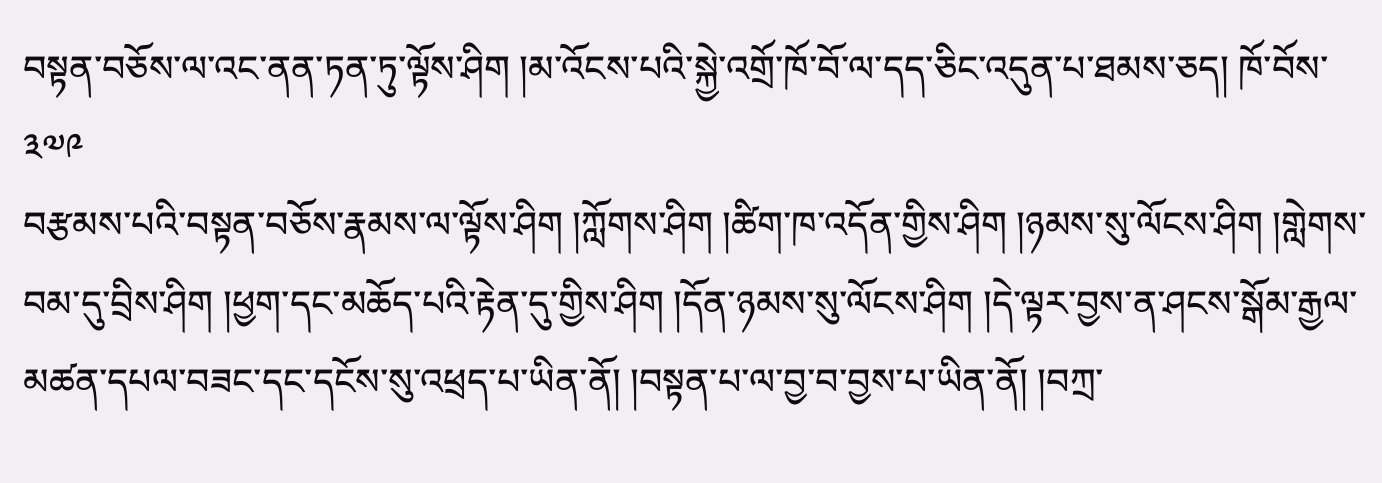བསྟན་བཅོས་ལ་འང་ནན་ཏན་ཏུ་ལྟོས་ཤིག །མ་འོངས་པའི་སྐྱེ་འགྲོ་ཁོ་བོ་ལ་དད་ཅིང་འདུན་པ་ཐམས་ཅད། ཁོ་བོས་
༣༧༩
བརྩམས་པའི་བསྟན་བཅོས་རྣམས་ལ་ལྟོས་ཤིག །ཀློགས་ཤིག །ཚིག་ཁ་འདོན་གྱིས་ཤིག །ཉམས་སུ་ལོངས་ཤིག །གླེགས་བམ་དུ་བྲིས་ཤིག །ཕྱག་དང་མཆོད་པའི་རྟེན་དུ་གྱིས་ཤིག །དོན་ཉམས་སུ་ལོངས་ཤིག །དེ་ལྟར་བྱས་ན་ཤངས་སྒོམ་རྒྱལ་མཚན་དཔལ་བཟང་དང་དངོས་སུ་འཕྲད་པ་ཡིན་ནོ། །བསྟན་པ་ལ་བྱ་བ་བྱས་པ་ཡིན་ནོ། །བཀྲ་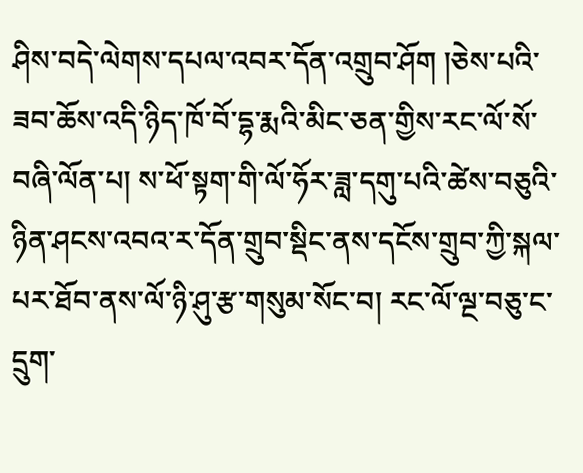ཤིས་བདེ་ལེགས་དཔལ་འབར་དོན་འགྲུབ་ཤོག །ཅེས་པའི་ཟབ་ཆོས་འདི་ཉིད་ཁོ་བོ་དྷ་རྨའི་མིང་ཅན་གྱིས་རང་ལོ་སོ་བཞི་ལོན་པ། ས་ཕོ་སྟག་གི་ལོ་ཧོར་ཟླ་དགུ་པའི་ཚེས་བཅུའི་ཉིན་ཤངས་འབའ་ར་དོན་གྲུབ་སྡིང་ནས་དངོས་གྲུབ་ཀྱི་སྐལ་པར་ཐོབ་ནས་ལོ་ཉི་ཤུ་རྩ་གསུམ་སོང་བ། རང་ལོ་ལྔ་བཅུ་ང་དྲུག་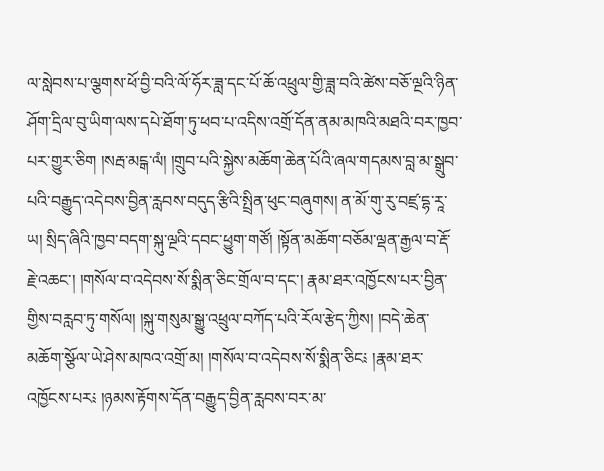ལ་སླེབས་པ་ལྕགས་ཕོ་བྱི་བའི་ལོ་ཧོར་ཟླ་དང་པོ་ཆོ་འཕྲུལ་གྱི་ཟླ་བའི་ཚེས་བཅོ་ལྔའི་ཉིན་ཤོག་དྲིལ་བུ་ཡིག་ལས་དཔེ་ཐོག་ཏུ་ཕབ་པ་འདིས་འགྲོ་དོན་ནམ་མཁའི་མཐའི་བར་ཁྱབ་པར་གྱུར་ཅིག །སརྦ་མངྒ་ལཾ། །གྲུབ་པའི་སྐྱེས་མཆོག་ཆེན་པོའི་ཞལ་གདམས་བླ་མ་སྒྲུབ་པའི་བརྒྱུད་འདེབས་བྱིན་རླབས་བདུད་རྩིའི་སྤྲིན་ཕུང་བཞུགས། ན་མོ་གུ་རུ་བཛྲ་དྷ་རཱ་ཡ། སྲིད་ཞིའི་ཁྱབ་བདག་སྐུ་ལྔའི་དབང་ཕྱུག་གཙོ། །སྟོན་མཆོག་བཅོམ་ལྡན་རྒྱལ་བ་རྡོ་རྗེ་འཆང་། །གསོལ་བ་འདེབས་སོ་སྨིན་ཅིང་གྲོལ་བ་དང་། རྣམ་ཐར་འཁྱོངས་པར་བྱིན་གྱིས་བརླབ་ཏུ་གསོལ། །སྐུ་གསུམ་སྒྱུ་འཕྲུལ་བཀོད་པའི་རོལ་རྩེད་ཀྱིས། །བདེ་ཆེན་མཆོག་སྩོལ་ཡེ་ཤེས་མཁའ་འགྲོ་མ། །གསོལ་བ་འདེབས་སོ་སྨིན་ཅིང༴ །རྣམ་ཐར་འཁྱོངས་པར༴ །ཉམས་རྟོགས་དོན་བརྒྱུད་བྱིན་རླབས་བར་མ་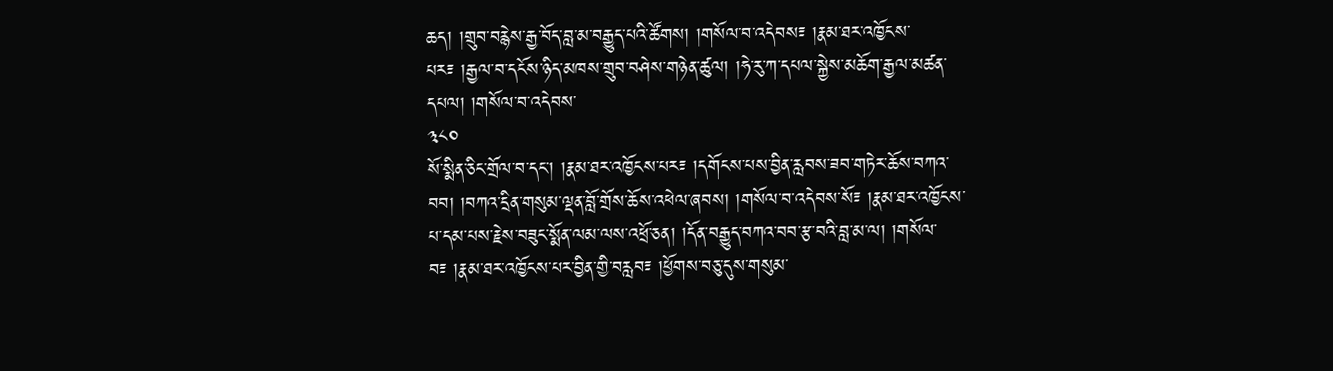ཆད། །གྲུབ་བརྙེས་རྒྱ་བོད་བླ་མ་བརྒྱུད་པའི་ཚོགས། །གསོལ་བ་འདེབས༴ །རྣམ་ཐར་འཁྱོངས་པར༴ །རྒྱལ་བ་དངོས་ཉིད་མཁས་གྲུབ་བཤེས་གཉེན་ཚུལ། །ཧེ་རུ་ཀ་དཔལ་སྐྱེས་མཆོག་རྒྱལ་མཚན་དཔལ། །གསོལ་བ་འདེབས་
༣༨༠
སོ་སྨིན་ཅིང་གྲོལ་བ་དང་། །རྣམ་ཐར་འཁྱོངས་པར༴ །དགོངས་པས་བྱིན་རླབས་ཟབ་གཏེར་ཆོས་བཀའ་བབ། །བཀའ་དྲིན་གསུམ་ལྡན་བློ་གྲོས་ཆོས་འཕེལ་ཞབས། །གསོལ་བ་འདེབས་སོ༴ །རྣམ་ཐར་འཁྱོངས་པ་དམ་པས་རྗེས་བཟུང་སྨོན་ལམ་ལས་འཕྲོ་ཅན། །དོན་བརྒྱུད་བཀའ་བབ་རྩ་བའི་བླ་མ་ལ། །གསོལ་བ༴ །རྣམ་ཐར་འཁྱོངས་པར་བྱིན་གྱི་བརླབ༴ །ཕྱོགས་བཅུ་དུས་གསུམ་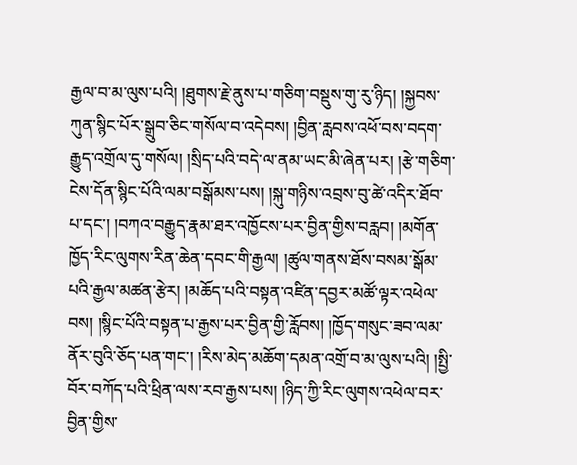རྒྱལ་བ་མ་ལུས་པའི། །ཐུགས་རྗེ་ནུས་པ་གཅིག་བསྡུས་གུ་རུ་ཉིད། །སྐྱབས་ཀུན་སྙིང་པོར་སྒྲུབ་ཅིང་གསོལ་བ་འདེབས། །བྱིན་རླབས་འཕོ་བས་བདག་རྒྱུད་འགྲོལ་དུ་གསོལ། །སྲིད་པའི་བདེ་ལ་ནམ་ཡང་མི་ཞེན་པར། །རྩེ་གཅིག་ངེས་དོན་སྙིང་པོའི་ལམ་བསྒོམས་པས། །སྐུ་གཉིས་འབྲས་བུ་ཚེ་འདིར་ཐོབ་པ་དང་། །བཀའ་བརྒྱུད་རྣམ་ཐར་འཁྱོངས་པར་བྱིན་གྱིས་བརླབ། །མགོན་ཁྱོད་རིང་ལུགས་རིན་ཆེན་དབང་གི་རྒྱལ། །ཚུལ་གནས་ཐོས་བསམ་སྒོམ་པའི་རྒྱལ་མཚན་རྩེར། །མཆོད་པའི་བསྟན་འཛིན་དབྱར་མཚོ་ལྟར་འཕེལ་བས། །སྙིང་པོའི་བསྟན་པ་རྒྱས་པར་བྱིན་གྱི་རློབས། །ཁྱོད་གསུང་ཟབ་ལམ་ནོར་བུའི་ཅོད་པན་གང་། །རིས་མེད་མཆོག་དམན་འགྲོ་བ་མ་ལུས་པའི། །སྤྱི་བོར་བཀོད་པའི་ཕྲིན་ལས་རབ་རྒྱས་པས། །ཉིད་ཀྱི་རིང་ལུགས་འཕེལ་བར་བྱིན་གྱིས་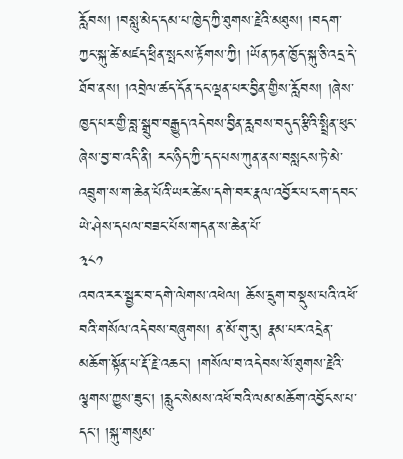རློབས། །བསླུ་མེད་དམ་པ་ཁྱེད་ཀྱི་ཐུགས་རྗེའི་མཐུས། །བདག་ཀྱང་སྐུ་ཚེ་མཛད་ཕྲིན་སྤངས་རྟོགས་ཀྱི། །ཡོན་ཏན་ཁྱོད་སྐུ་ཅི་འདྲ་དེ་ཐོབ་ནས། །འབྲེལ་ཚད་དོན་དང་ལྡན་པར་བྱིན་གྱིས་རློབས། །ཞེས་ཁྱད་པར་གྱི་བླ་སྒྲུབ་བརྒྱུད་འདེབས་བྱིན་རླབས་བདུད་རྩིའི་སྤྲིན་ཕུང་ཞེས་བྱ་བ་འདི་ནི། རང་ཉིད་ཀྱི་དད་པས་ཀུན་ནས་བསླངས་ཏེ་མེ་འབྲུག་ས་ག་ཆེན་པོའི་ཡར་ཚེས་དགེ་བར་རྣལ་འབྱོར་པ་ངག་དབང་ཡེ་ཤེས་དཔལ་བཟང་པོས་གདན་ས་ཆེན་པོ་
༣༨༡
འབའ་རར་སྦྱར་བ་དགེ་ལེགས་འཕེལ། ཆོས་དྲུག་བསྡུས་པའི་འཕོ་བའི་གསོལ་འདེབས་བཞུགས། ན་མོ་གུ་རུ། རྣམ་པར་འདྲེན་མཆོག་སྟོན་པ་རྡོ་རྗེ་འཆང་། །གསོལ་བ་འདེབས་སོ་ཐུགས་རྗེའི་ལྕགས་ཀྱུས་ཟུང་། །རླུང་སེམས་འཕོ་བའི་ལམ་མཆོག་འབྱོངས་པ་དང་། །སྐུ་གསུམ་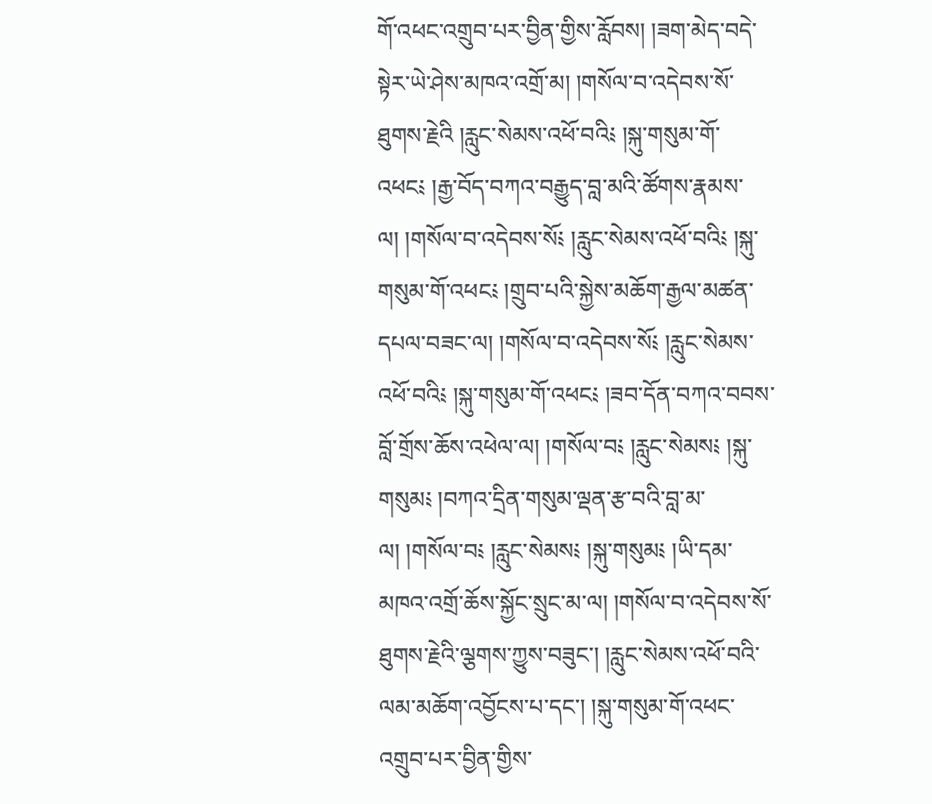གོ་འཕང་འགྲུབ་པར་བྱིན་གྱིས་རློབས། །ཟག་མེད་བདེ་སྟེར་ཡེ་ཤེས་མཁའ་འགྲོ་མ། །གསོལ་བ་འདེབས་སོ་ཐུགས་རྗེའི །རླུང་སེམས་འཕོ་བའི༴ །སྐུ་གསུམ་གོ་འཕང༴ །རྒྱ་བོད་བཀའ་བརྒྱུད་བླ་མའི་ཚོགས་རྣམས་ལ། །གསོལ་བ་འདེབས་སོ༴ །རླུང་སེམས་འཕོ་བའི༴ །སྐུ་གསུམ་གོ་འཕང༴ །གྲུབ་པའི་སྐྱེས་མཆོག་རྒྱལ་མཚན་དཔལ་བཟང་ལ། །གསོལ་བ་འདེབས་སོ༴ །རླུང་སེམས་འཕོ་བའི༴ །སྐུ་གསུམ་གོ་འཕང༴ །ཟབ་དོན་བཀའ་བབས་བློ་གྲོས་ཆོས་འཕེལ་ལ། །གསོལ་བ༴ །རླུང་སེམས༴ །སྐུ་གསུམ༴ །བཀའ་དྲིན་གསུམ་ལྡན་རྩ་བའི་བླ་མ་ལ། །གསོལ་བ༴ །རླུང་སེམས༴ །སྐུ་གསུམ༴ །ཡི་དམ་མཁའ་འགྲོ་ཆོས་སྐྱོང་སྲུང་མ་ལ། །གསོལ་བ་འདེབས་སོ་ཐུགས་རྗེའི་ལྕགས་ཀྱུས་བཟུང་། །རླུང་སེམས་འཕོ་བའི་ལམ་མཆོག་འབྱོངས་པ་དང་། །སྐུ་གསུམ་གོ་འཕང་འགྲུབ་པར་བྱིན་གྱིས་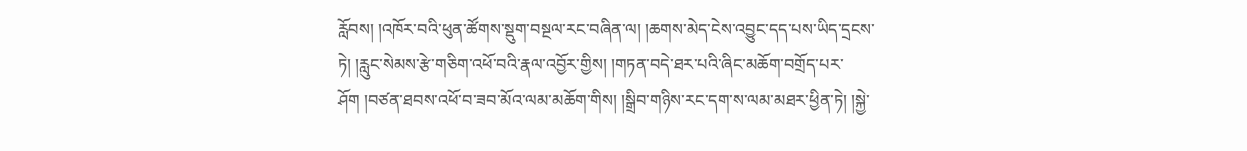རློབས། །འཁོར་བའི་ཕུན་ཚོགས་སྡུག་བསྔལ་རང་བཞིན་ལ། །ཆགས་མེད་ངེས་འབྱུང་དད་པས་ཡིད་དྲངས་ཏེ། །རླུང་སེམས་རྩེ་གཅིག་འཕོ་བའི་རྣལ་འབྱོར་གྱིས། །གཏན་བདེ་ཐར་པའི་ཞིང་མཆོག་བགྲོད་པར་ཤོག །བཙན་ཐབས་འཕོ་བ་ཟབ་མོའ་ལམ་མཆོག་གིས། །སྒྲིབ་གཉིས་རང་དག་ས་ལམ་མཐར་ཕྱིན་ཏེ། །སྐྱེ་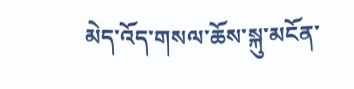མེད་འོད་གསལ་ཆོས་སྐུ་མངོན་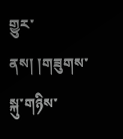གྱུར་ནས། །གཟུགས་སྐུ་གཉིས་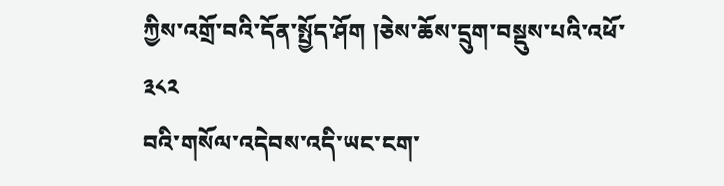ཀྱིས་འགྲོ་བའི་དོན་སྤྱོད་ཤོག །ཅེས་ཆོས་དྲུག་བསྡུས་པའི་འཕོ་
༣༨༢
བའི་གསོལ་འདེབས་འདི་ཡང་ངག་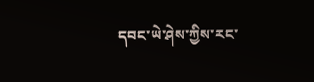དབང་ཡེ་ཤེས་ཀྱིས་རང་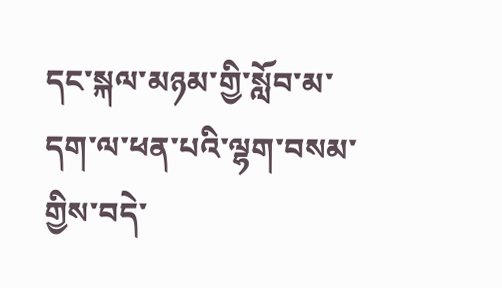དང་སྐལ་མཉམ་གྱི་སློབ་མ་དག་ལ་ཕན་པའི་ལྷག་བསམ་གྱིས་བདེ་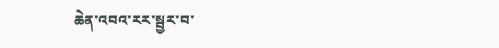ཆེན་འབའ་རར་སྦྱར་བ་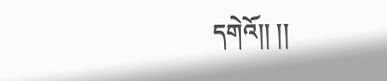དགེའོ།། །།